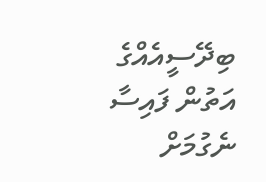ބިދޭސީއެއްގެ އަތުން ފައިސާ ނެގުމަށް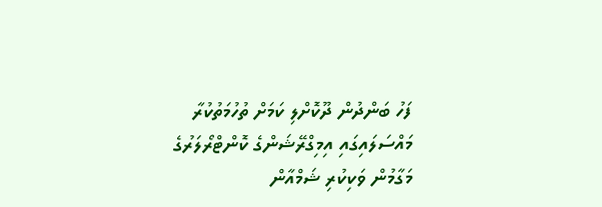ފަހު ބަންދުން ދޫކޮށްލި ކަމަށް ތުހުމަތުކުރާ މައްސަލައިގައި އިމިގްރޭޝަންގެ ކޮންޓްރޯލަރުގެ މަގާމުން ވަކިކުރި ޝަމްއާން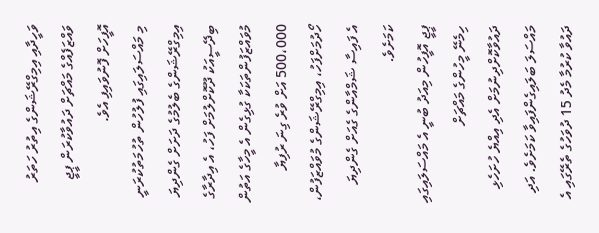ވަހީދާއި އިމިގްރޭޝަންގެ އިތުރު ހަތަރު ވައްޒަފެއްގެ މައްޗަށް ދައުވާކުރަން ޕީޖީ އޮފީހަށް ފޮނުވައިފި އެވެ.
މި މައްސަލައިގައި ފުލުހުން ތުހުމަތުކުރަނީ އިމިގްރޭޝަންގެ ބެލުމުގެ ދަށަށް ގެންދިޔަ ބިދޭސީއަކު ދޫކޮށްލުމަށް ފަހު، އެ އިދާރާގެ މުވައްޒަފުންތަކަކާ ގުޅިގެން އެ މީހާގެ އަތުން 500،000 އަށް ވުރެ ގިނަ ރުފިޔާ ހޯދުމަށްފަހު، އިމިގްރޭޝަންގެ މުވައްޒަފުން، އެ ފައިސާ ޝަމްއާންގެ ގެއަށް ގެންދިޔަ ކަމަށެވެ.
ޕީޖީ އޮފީހުން މިއަދު ބުނީ އެ މައްސަލައިގައި ހިމެނޭ މީހުންގެ މައްޗަށް ދައުވާކޮށްދިނުމަށް އެދި އިއްޔެ ހުށަހެޅި މައްސަލަ ބަލައިގެންފައިވާ ކަމަށެވެ. އަދި ދައުވާ ކުރުމާ މެދު 15 ދުވަހުގެ ތެރޭގައި އެ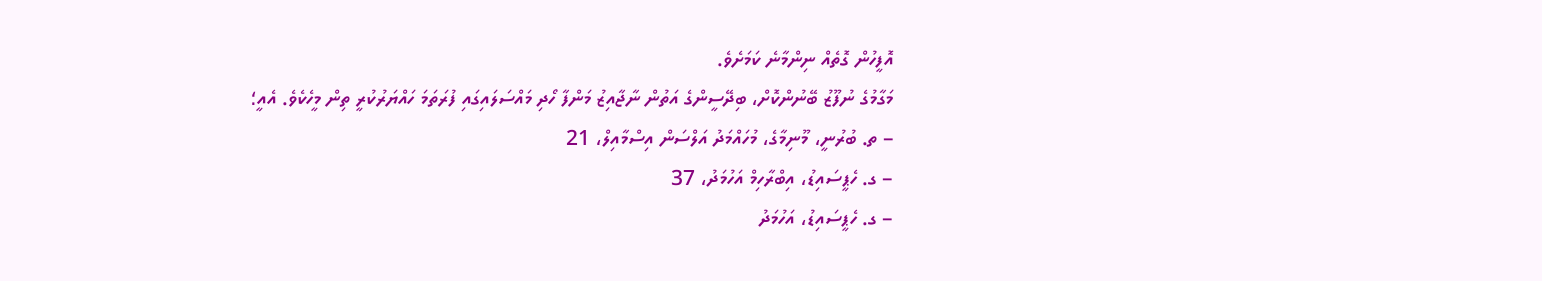އޮފީހުން ގޮތެއް ނިންމާނެ ކަމަށެވެ.
މަގާމުގެ ނުފޫޒު ބޭނުންކޮށް، ބިދޭސީންގެ އަތުން ނާޖާއިޒު މަންފާ ހޯދި މައްސަލައިގައި ފުރަތަމަ ހައްޔަރުކުރީ ތިން މީހެކެވެ. އެއީ؛
– ތ. ބުރުނީ، މޫނިމާގެ، މުހައްމަދު އަލްސަން އިސްމާއިލް، 21
– ގ. ހެޕީސައިޑު، އިބްރާހިމް އަހުމަދު، 37
– ގ. ހެޕީސައިޑު، އަހުމަދު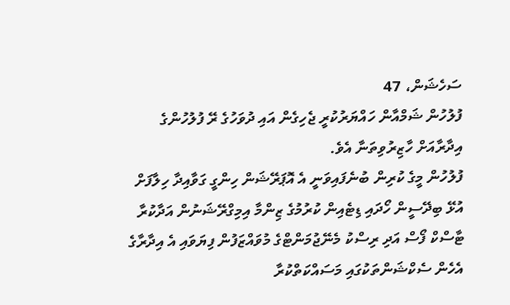ސަހެޝަން، 47
ފުލުހުން ޝަމްއާން ހައްޔަރުކުރީ ޖެހިގެން އައި ދުވަހުގެ ރޭ ފުލުހުންގެ އިދާރާއަށް ހާޒިރުވިތަނާ އެވެ.
ފުލުހުން މީގެ ކުރިން ބުނެފައިވަނީ އެ އޮޕަރޭޝަން ހިންގީ ގަވާއިދާ ހިލާފަށް އުޅޭ ބިދޭސީން ހޯދައި ޑިޓެއިން ކުރުމުގެ ޒިންމާ އިމިގްރޭޝަނުން އަދާކުރާ ޓާސްކް ފޯސް އަދި ރިސްކު މެނޭޖުމަންޓްގެ މުވައްޒަފުން ފިޔަވައި އެ އިދާރާގެ އެހެން ސެކްޝަންތަކުގައި މަސައްކަތްކުރާ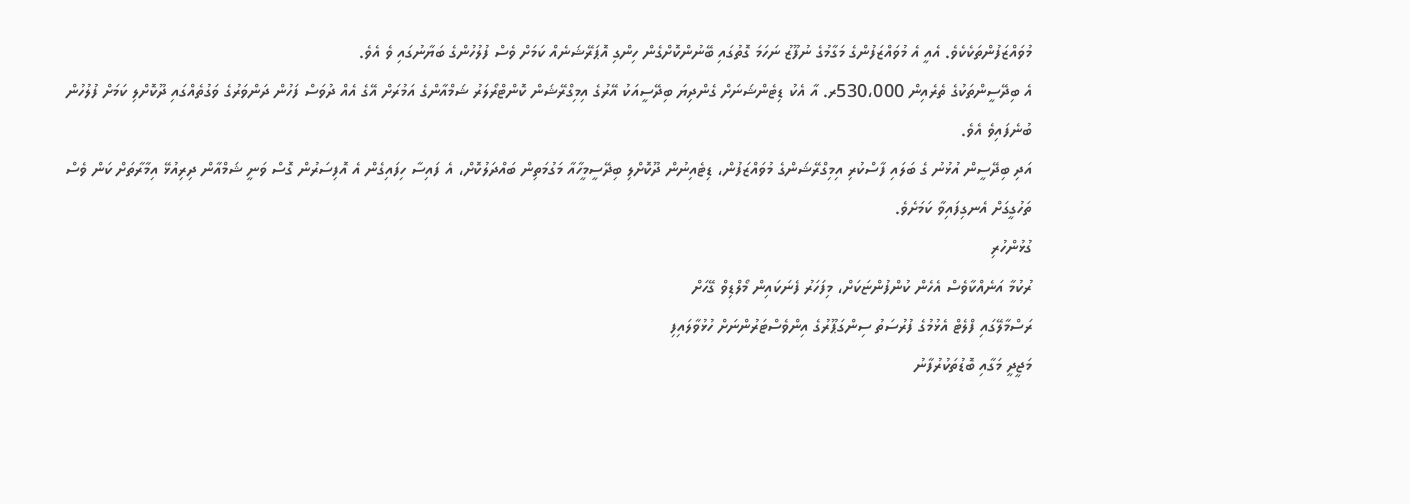މުވައްޒަފުންތަކެކެވެ. އެއީ އެ މުވައްޒަފުންގެ މަގާމުގެ ނުފޫޒު ނަހަމަ ގޮތުގައި ބޭނުންކޮށްގެން ހިންގި އޮޕަރޭޝަނެއް ކަމަށް ވެސް ފުލުހުންގެ ބަޔާނުގައި ވެ އެވެ.
އެ ބިދޭސީންތަކުގެ ތެރެއިން 530،000ރ. އާ އެކު ޑިޓެންޝަނަށް ގެންދިޔަ ބިދޭސީއަކު އޭރުގެ އިމިގްރޭޝަން ކޮންޓްރޯލަރު ޝަމްއާންގެ އަމުރަށް އޭގެ އެއް ދުވަސް ފަހުން ދަންވަރުގެ ވަގުތެއްގައި ދޫކޮށްލި ކަމަށް ފުލުހުން ބުނެފައިވެ އެވެ.
އަދި ބިދޭސީން އުޅުނު ގެ ބަލައި ފާސްކުރި އިމިގްރޭޝަންގެ މުވައްޒަފުން، ޑިޓެއިނުން ދޫކޮށްލި ބިދޭސީމީހާއާ މަގުމަތިން ބައްދަލުކޮށް، އެ ފައިސާ ހިފައިގެން އެ އޮފިސަރުން ގޮސް ވަނީ ޝަމްއާން ދިރިއުޅޭ އިމާރާތަށް ކަން ވެސް ތަހުގީގަށް އެނގިފައިވާ ކަމަށެވެ.
ގުޅުންހުރި
ރުކުމާ އަނެއްކާވެސް އެހެން ކުންފުންޏަކަށް، މިފަހަރު ފެނަކައިން މޯލްޑިވް ގޭހަށް
ރަސްމާލޭގައި ފްލެޓް އެޅުމުގެ ފުރުސަތު ސިންގަޕޫރުގެ އިންވެސްޓަރުންނަށް ހުޅުވާލައިފި
މަޖީދީ މަގާއި ބޮޑުތަކުރުފާނު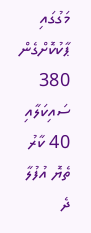މަގުގައި ޕާކުކޮށްގެން 380 ސައިކަލާއި 40 ކާރު
ތެޔޮ އުފުލާ ދެ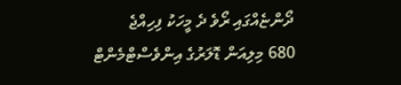ދޯންޏެއްގައި ރޯވެ ދެ މީހަކު ފިހިއްޖެ
680 މިލިއަން ޑޮލަރުގެ އިންވެސްޓްމެންޓް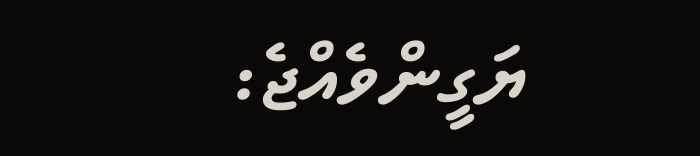ޔަގީންވެއްޖެ: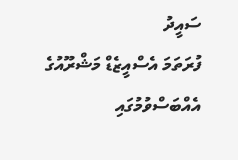ސައީދު
ފުރަތަމަ އެސްއީޒެޑް މަޝްރޫއުގެ އެއްބަސްވުމުގައި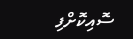ސޮއިކޮށްފި